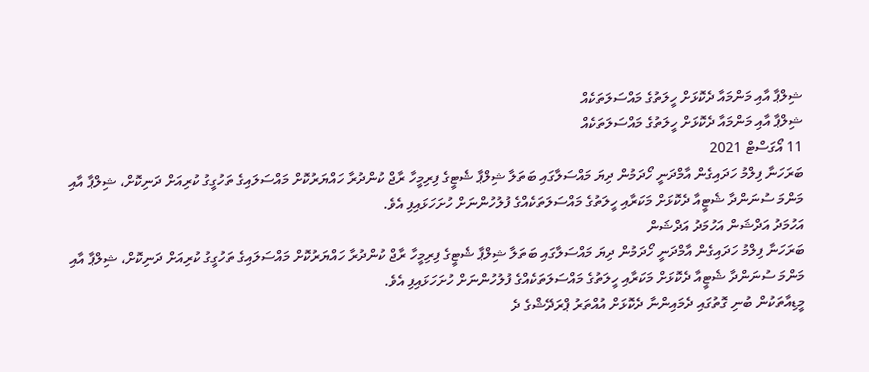ޝިލްޕާ އާއި މަންމައާ ދެކޮޅަށް ހީލަތުގެ މައްސަލަތަކެއް
ޝިލްޕާ އާއި މަންމައާ ދެކޮޅަށް ހީލަތުގެ މައްސަލަތަކެއް
11 އޯގަސްޓް 2021
ބަރަހަނާ ފިލްމު ހަދައިގެން އާމްދަނީ ހޯދަމުން ދިޔަ މައްސަލާގައި ބަތަލާ ޝިލްޕާ ޝެޓީގެ ފިރިމީހާ ރާޖް ކުންދުރާ ހައްޔަރުކޮށް މައްސަލައިގެ ތަހުގީގު ކުރިއަށް ދަނިކޮށް، ޝިލްޕާ އާއި މަންމަ ސުނަންދާ ޝެޓީއާ ދެކޮޅަށް މަކަރާއި ހީލަތުގެ މައްސަލަތަކެއްގެ ފުލުހުންނަށް ހުށަހަޅައިފި އެވެ.
އަހުމަދު އަދްޝަން އަހުމަދު އަދްޝަން
ބަރަހަނާ ފިލްމު ހަދައިގެން އާމްދަނީ ހޯދަމުން ދިޔަ މައްސަލާގައި ބަތަލާ ޝިލްޕާ ޝެޓީގެ ފިރިމީހާ ރާޖް ކުންދުރާ ހައްޔަރުކޮށް މައްސަލައިގެ ތަހުގީގު ކުރިއަށް ދަނިކޮށް، ޝިލްޕާ އާއި މަންމަ ސުނަންދާ ޝެޓީއާ ދެކޮޅަށް މަކަރާއި ހީލަތުގެ މައްސަލަތަކެއްގެ ފުލުހުންނަށް ހުށަހަޅައިފި އެވެ.
މީޑިއާތަކުން ބުނި ގޮތުގައި ދެމައިންނާ ދެކޮޅަށް އުއްތަރު ޕްރަދޭޝްގެ ދެ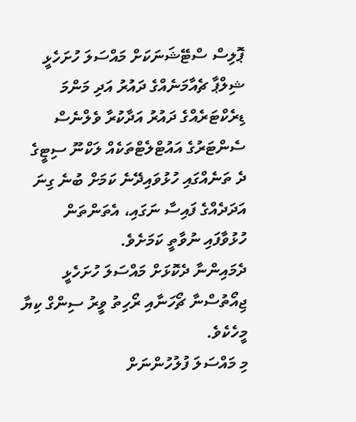ޕޮލިސް ސްޓޭޝަނަކަށް މައްސަލަ ހުށަހެޅީ ޝިލްޕާ ޗެއާމަނެއްގެ ދައުރު އަދި މަންމަ ޑިރެކްޓަރެއްގެ ދައުރު އަދާކުރާ ވެލްނެސް ސެންޓަރުގެ އައުޓްލެޓްތަކެއް ލަކްނޫ ސިޓީގެ ދެ ތަނެއްގައި ހުޅުވައިދޭނެ ކަމަށް ބުނެ ގިނަ އަދަދެއްގެ ފައިސާ ނަގައި، އެތަންތަން ހުޅުވާފައި ނުވާތީ ކަމަށެވެ.
ދެމައިންނާ ދެކޮޅަށް މައްސަލަ ހުށަހެޅީ ޖިއޯތުސްނާ ޗޯހަނާއި ރޯހިތު ވީރު ސިންގް ކިޔާ މީހެކެވެ.
މި މައްސަލަ ފުލުހުންނަށް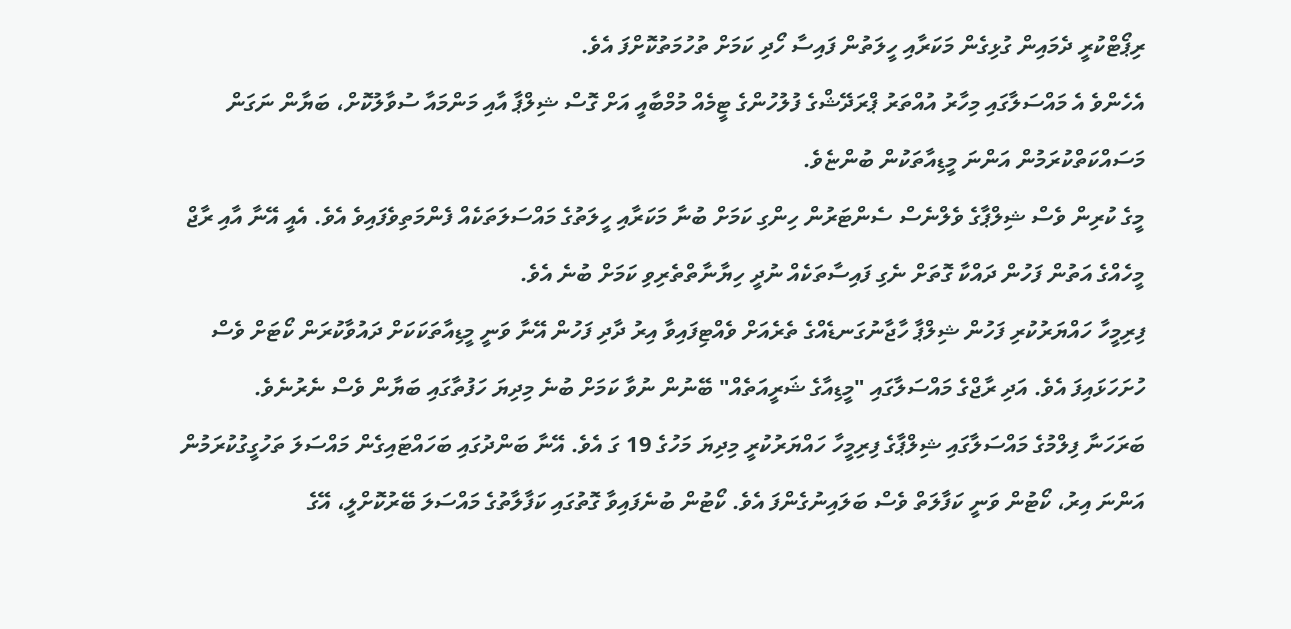ރިޕޯޓްކުރީ ދެމައިން ގުޅިގެން މަކަރާއި ހީލަތުން ފައިސާ ހޯދި ކަމަށް ތުހުމަތުކޮށްފަ އެވެ.
އެހެންވެ އެ މައްސަލާގައި މިހާރު އުއްތަރު ޕްރަދޭޝްގެ ފުލުހުންގެ ޓީމެއް މުމްބާއީ އަށް ގޮސް ޝިލްޕާ އާއި މަންމައާ ސުވާލުކޮށް، ބަޔާން ނަގަން މަސައްކަތްކުރަމުން އަންނަ މީޑިއާތަކުން ބުންޏެވެ.
މީގެ ކުރިން ވެސް ޝިލްޕާގެ ވެލްނެސް ސެންޓަރުން ހިންގި ކަމަށް ބުނާ މަކަރާއި ހީލަތުގެ މައްސަލަތަކެއް ފެންމަތިވެފައިވެ އެވެ. އެއީ އޭނާ އާއި ރާޖް މީހެއްގެ އަތުން ފަހުން ދައްކާ ގޮތަށް ނެގި ފައިސާތަކެއް ނުދީ ހިޔާނާތްތެރިވި ކަމަށް ބުނެ އެވެ.
ފިރިމީހާ ހައްޔަރުކުރި ފަހުން ޝިލްޕާ ހާޖާނުގަނޑެއްގެ ތެރެއަށް ވެއްޓިފައިވާ އިރު ދާދި ފަހުން އޭނާ ވަނީ މީޑިއާތަކަކަށް ދައުވާކުރަން ކޯޓަށް ވެސް ހުށަހަޅައިފަ އެވެ. އަދި ރާޖްގެ މައްސަލާގައި "މީޑިއާގެ ޝަރީއަތެއް" ބޭނުން ނުވާ ކަމަށް ބުނެ މިދިޔަ ހަފުތާގައި ބަޔާން ވެސް ނެރުނެވެ.
ބަރަހަނާ ފިލްމުގެ މައްސަލާގައި ޝިލްޕާގެ ފިރިމީހާ ހައްޔަރުކުރީ މިދިޔަ މަހުގެ 19 ގަ އެވެ. އޭނާ ބަންދުގައި ބަހައްޓައިގެން މައްސަލަ ތަހުގީގުކުރަމުން އަންނަ އިރު، ކޯޓުން ވަނީ ކަފާލަތް ވެސް ބަލައިނުގެންފަ އެވެ. ކޯޓުން ބުނެފައިވާ ގޮތުގައި ކަފާލާތުގެ މައްސަލަ ބޭރުކޮށްލީ، އޭގެ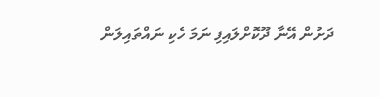ދަށުން އޭނާ ދޫކޮށްލައިފި ނަމަ ހެކި ނައްތައިލަން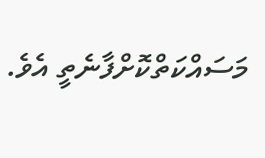މަސައްކަތްކޮށްފާނެތީ އެވެ.